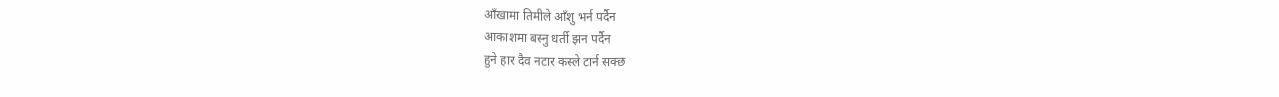आँखामा तिमीले आँशु भर्न पर्दैन
आकाशमा बस्नु धर्ती झन पर्दैन
हुने हार दैव नटार कस्ले टार्न सक्छ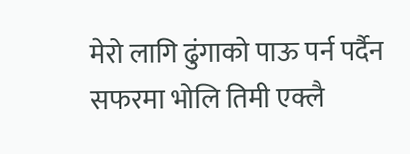मेरो लागि ढुंगाको पाऊ पर्न पर्दैन
सफरमा भोलि तिमी एक्लै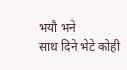भयौ भने
साथ दिने भेटे कोही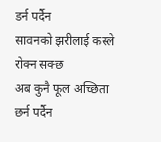डर्न पर्दैन
सावनको झरीलाई कस्ले रोक्न सक्छ
अब कुनै फूल अच्छिता छर्न पर्दैन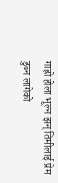गाह्रो होला भूल्न झन् तिमीलाई प्रेम
डुब्न लागेको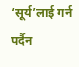‘सूर्य’लाई गर्न पर्दैन